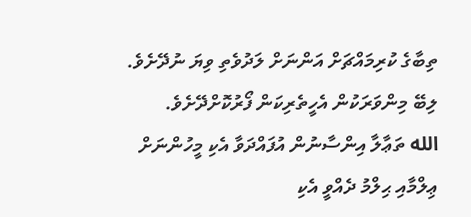ތިބާގެ ކުރިމައްޗަށް އަންނަށް ލަދުވެތި ވިޔަ ނުދޭށެވެ. ލިބޭ މިންވަރަކުން އެހީތެރިކަން ފޯރުކޮށްދޭށެވެ.
الله ތަޢާލާ އިންސާނުން އުފައްދަވާ އެކި މީހުންނަށް ޢިލްމާއި ޙިލްމު ދެއްވީ އެކި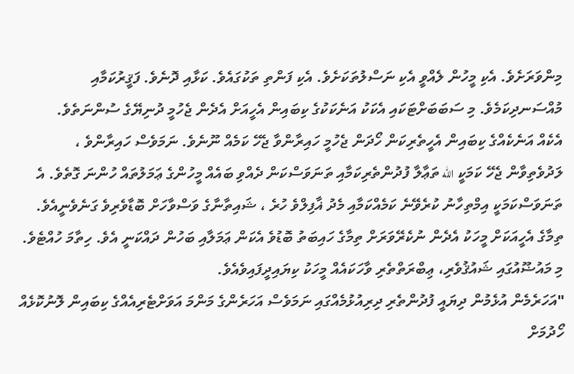މިންވަރަށެވެ. އެކި މީހުން ލެއްވީ އެކި ނަސްލުތަކަށެވެ. އެކި ފަންތި ތަކުގައެވެ. ކަޅާއި ދޮނެވެ. ފަޤީރުކަމާއި މުއްސަނދިކަމެވެ. މި ސަބަބަށްޓަކައި އެކަކު އަނެކަކުގެ ކިބައިން އެހީއަށް އެދެން ޖެހުމީ ދުނިޔޭގެ ސުންނަތެވެ.
އެކެއް އަނެކެއްގެ ކިބައިން އެހީތެރިކަން ހޯދަން ޖެހުމީ ހައިރާންވާ ޖެހޭ ކަމެއް ނޫނެވެ. ނަމަވެސް ހައިރާންވެ ، ލަދުވެތިވާން ޖެހޭ ކަމަކީ الله ތަޢާލާ ފުދުންތެރިކަމާއި ތަނަވަސްކަން ދެއްވި ބައެއް މީހުންގެ ޢަމަލުތައް ހުންނަ ގޮތެވެ. އެ ތަނަވަސްކަމަކީ އިމްތިހާނު ކުރެވޭނެ ކަމެއްކަމާއި މެދު ޣާފިލްވެ ހުރެ ، ޝައިތާނާގެ ވަސްވާހަށް ބޮޑާވެރިވެ ގަނެވެނީއެވެ. ތިމާގެ އެހީއަކަށް މީހަކު އެދެން ނުކެރޭވަރަށް ތިމާގެ ހައިބަތު ބޮޑުވެ އެކަން ޢަމަލާއި ބަހުން ދައްކަނީ އެވެ. ހިތާމަ ހުއްޓެވެ.
މި މައުޟޫއުގައި ޝައުޤުވެރި، ޢިބްރަތްތެރި ވާހަކައެއް މީހަކު ކިޔައިދީފައިވެއެވެ.
"އަހަރެމެން އުޅެމުން ދިޔައީ ފުދުންތެރި ދިރިއުޅުމެއްގައި ނަމަވެސް އަހަރެންގެ މަންމަ އަވަށްޓެރިއެއްގެ ކިބައިން ލޮނުކޮޅެއް ހޯދުމަށް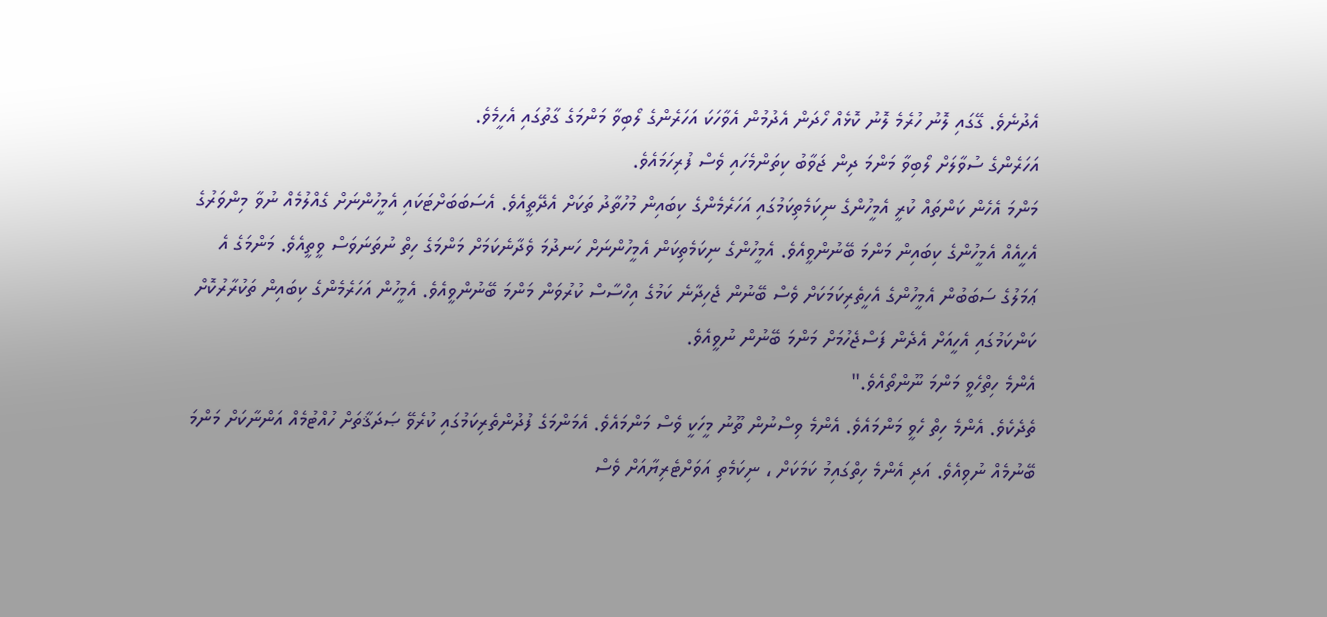އެދުނެވެ. ގޭގައި ލޮނު ހުރެމެ ލޮނު ކޮޅެއް ހޯދަން އެދުމުން އެވާހަކަ އަހަރެންގެ ލޯބިވާ މަންމަގެ ގާތުގައި އެހީމެވެ.
އަހަރެންގެ ސުވާލަށް ލޯބިވާ މަންމަ ދިން ޖަވާބު ކިތަންމެހައި ވެސް ފުރިހަމައެވެ.
މަންމަ އެހެން ކަންތައް ކުރީ އެމީހުންގެ ނިކަމެތިކަމުގައި އަހަރެމެންގެ ކިބައިން މުހުތާދު ތަކަށް އެދޭތީއެވެ. އެސަބަބަށްޓަކައި އެމީހުންނަށް ގެއްލުމެއް ނުވާ މިންވަރުގެ އެހީއެއް އެމީހުންގެ ކިބައިން މަންމަ ބޭނުންވީއެވެ. އެމީހުންގެ ނިކަމެތިކަން އެމީހުންނަށް ހަނދުމަ ވެދާނެކަމަށް މަންމަގެ ހިތް ނުތަނަވަސް ވީތީއެވެ. މަންމަގެ އެ ޢަމަލުގެ ސަބަބުން އެމީހުންގެ އެހީތެރިކަމަކަށް ވެސް ބޭނުން ޖެހިދާނެ ކަމުގެ އިހްސާސް ކުރުވަން މަންމަ ބޭނުންވީއެވެ. އެމީހުން އަހަރެމެންގެ ކިބައިން ތަކުރާރުކޮށް ކަންކަމުގައި އެހީއަށް އެދެން ފަސްޖެހުމަށް މަންމަ ބޭނުން ނުވީއެވެ.
އެންމެ ހިތްހެވީ މަންމަ ނޫންތޯއެވެ."
ތެދެކެވެ. އެންމެ ހިތް ހެވީ މަންމައެވެ. އެންމެ ވިސްނުން ތޫނު މީހަކީ ވެސް މަންމައެވެ. އެމަންމަގެ ފުދުންތެރިކަމުގައި ކުރެވޭ ޞަދަޤާތަށް ހުއްޓުމެއް އަންނާކަށް މަންމަ ބޭނުމެއް ނުވިއެވެ. އަދި އެންމެ ހިތްގައިމު ކަމަކަށް ، ނިކަމެތި އަވަށްޓެރިޔާއަށް ވެސް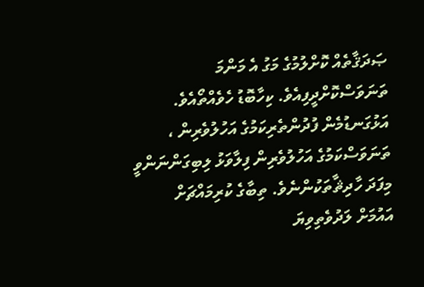ޞަދަޤާތެއް ކޮށްލުމުގެ މަގު އެ މަންމަ ތަނަވަސްކޮށްދީފިއެވެ. ކިހާބޮޑު ހެވެއްތޯއެވެ. އަޅުގަނޑުމެން ފުދުންތެރިކަމުގެ އަހުލުވެރިން ، ތަނަވަސްކަމުގެ އަހުލުވެރިން ފިލާވަޅު ލިބިގަންނަންވީ މިފަދަ ހާދިޘާތަކުންނެވެ. ތިބާގެ ކުރިމައްޗަށް އައުމަށް ލަދުވެތިވިޔަ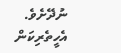ނުދޭށެވެ. އެހީތެރިކަން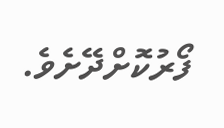ފޯރުކޮށްދޭށެވެ.